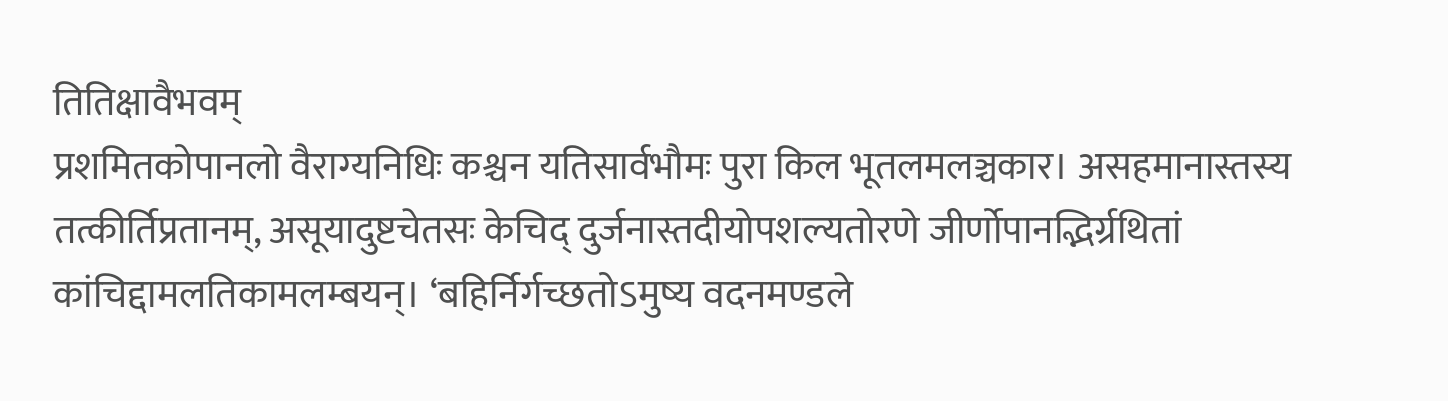तितिक्षावैभवम्
प्रशमितकोपानलो वैराग्यनिधिः कश्चन यतिसार्वभौमः पुरा किल भूतलमलञ्चकार। असहमानास्तस्य तत्कीर्तिप्रतानम्, असूयादुष्टचेतसः केचिद् दुर्जनास्तदीयोपशल्यतोरणे जीर्णोपानद्भिर्ग्रथितां कांचिद्दामलतिकामलम्बयन्। ‘बहिर्निर्गच्छतोऽमुष्य वदनमण्डले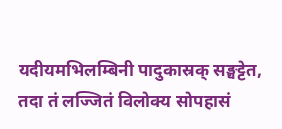यदीयमभिलम्बिनी पादुकास्रक् सङ्घट्टेत, तदा तं लज्जितं विलोक्य सोपहासं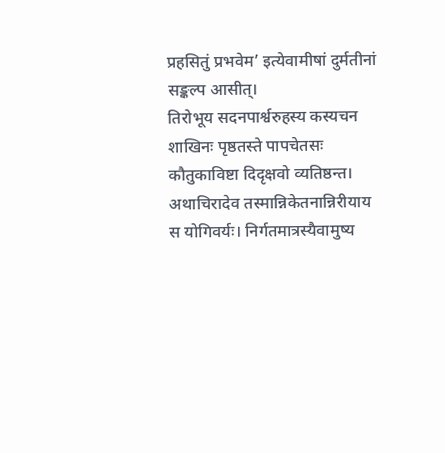प्रहसितुं प्रभवेम’ इत्येवामीषां दुर्मतीनां सङ्कल्प आसीत्।
तिरोभूय सदनपार्श्वरुहस्य कस्यचन शाखिनः पृष्ठतस्ते पापचेतसः कौतुकाविष्टा दिदृक्षवो व्यतिष्ठन्त। अथाचिरादेव तस्मान्निकेतनान्निरीयाय स योगिवर्यः। निर्गतमात्रस्यैवामुष्य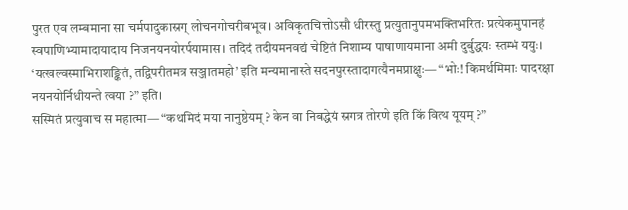पुरत एव लम्बमाना सा चर्मपादुकास्रग् लोचनगोचरीबभूव। अविकृतचित्तोऽसौ धीरस्तु प्रत्युतानुपमभक्तिभरितः प्रत्येकमुपानहं स्वपाणिभ्यामादायादाय निजनयनयोरर्पयामास। तदिदं तदीयमनवद्यं चेष्टितं निशाम्य पाषाणायमाना अमी दुर्बुद्धयः स्तम्भं ययुः। ‘यत्खल्वस्माभिराशङ्कितं, तद्विपरीतमत्र सञ्जातमहो’ इति मन्यमानास्ते सदनपुरस्तादागत्यैनमप्राक्षुः— “भोः! किमर्थमिमाः पादरक्षा नयनयोर्निधीयन्ते त्वया ?” इति।
सस्मितं प्रत्युवाच स महात्मा— “कथमिदं मया नानुष्ठेयम् ? केन वा निबद्धेयं स्रगत्र तोरणे इति किं वित्थ यूयम् ?”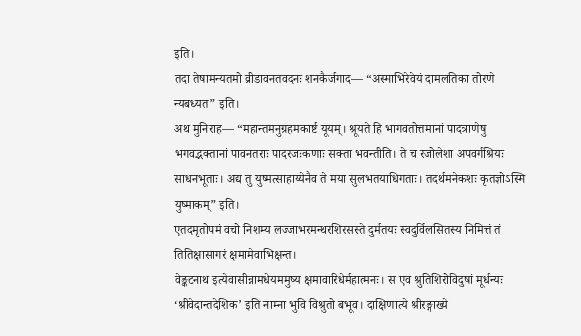इति।
तदा तेषामन्यतमो व्रीडावनतवदनः शनकैर्जगाद— “अस्माभिरेवेयं दामलतिका तोरणे न्यबध्यत” इति।
अथ मुनिराह— “महान्तमनुग्रहमकार्ष्ट यूयम्। श्रूयते हि भागवतोत्तमानां पादत्राणेषु भगवद्भक्तानां पावनतराः पादरजःकणाः सक्ता भवन्तीति। ते च रजोलेशा अपवर्गश्रियः साधनभूताः। अद्य तु युष्मत्साहाय्येनैव ते मया सुलभतयाधिगताः। तदर्थमनेकशः कृतज्ञोऽस्मि युष्माकम्” इति।
एतदमृतोपमं वचो निशम्य लज्जाभरमन्थरशिरसस्ते दुर्मतयः स्वदुर्विलसितस्य निमित्तं तं तितिक्षासागरं क्षमामेवाभिक्षन्त।
वेङ्कटनाथ इत्येवासीन्नामधेयममुष्य क्षमावारिधेर्महात्मनः। स एव श्रुतिशिरोविदुषां मूर्धन्यः ‘श्रीवेदान्तदेशिक’ इति नाम्ना भुवि विश्रुतो बभूव। दाक्षिणात्ये श्रीरङ्गाख्ये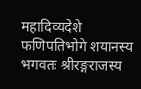महादिव्यदेशे फणिपतिभोगे शयानस्य भगवतः श्रीरङ्गराजस्य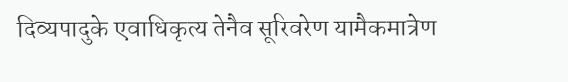दिव्यपादुके एवाधिकृत्य तेनैव सूरिवरेण यामैकमात्रेण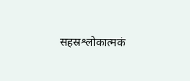सहस्रश्लोकात्मकं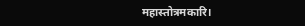महास्तोत्रमकारि।